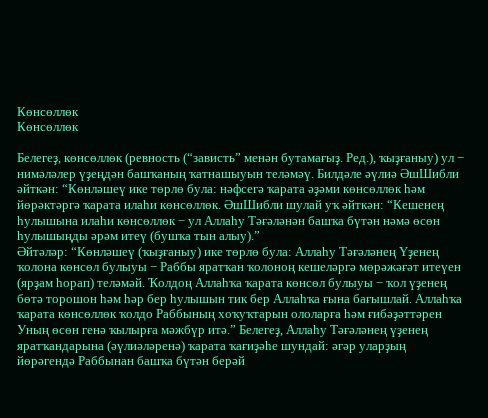Көнсөллөк
Көнсөллөк

Белегеҙ, көнсөллөк (ревность (“зависть” менән бутамағыҙ. Ред.), ҡыҙғаныу) ул − нимәләлер үҙеңдән башҡаның ҡатнашыуын теләмәү. Билдәле әүлиә ӘшШибли әйткән: “Көнләшеү ике төрлө була: нәфсегә ҡарата әҙәми көнсөллөк һәм йөрәктәргә ҡарата илаһи көнсөллөк. ӘшШибли шулай уҡ әйткән: “Кешенең һулышына илаһи көнсөллөк − ул Аллаһу Тәғәләнән башҡа бүтән нәмә өсөн һулышыңды әрәм итеү (бушҡа тын алыу).”
Әйтәләр: “Көнләшеү (ҡыҙғаныу) ике төрлө була: Аллаһу Тәғәләнең Үҙенең ҡолона көнсөл булыуы − Раббы яратҡан ҡолоноң кешеләргә мөрәжәғәт итеүен (ярҙам һорап) теләмәй. Ҡолдоң Аллаһҡа ҡарата көнсөл булыуы − ҡол үҙенең бөтә торошон һәм һәр бер һулышын тик бер Аллаһҡа ғына бағышлай. Аллаһҡа ҡарата көнсөллөк ҡолдо Раббының хоҡуҡтарын ололарға һәм ғибәҙәттәрен Уның өсөн генә ҡылырға мәжбүр итә.” Белегеҙ, Аллаһу Тәғәләнең үҙенең яратҡандарына (әүлиәләренә) ҡарата ҡағиҙәһе шундай: әгәр уларҙың йөрәгендә Раббынан башҡа бүтән берәй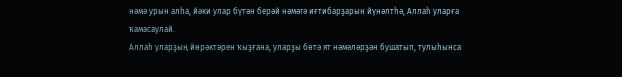нәмә урын алһа, йәки улар бүтән берәй нәмәгә иғтибарҙарын йүнәлтһә, Аллаһ уларға ҡамасаулай.
Аллаһ уларҙың йөрәктәрен ҡыҙғана, уларҙы бөтә ят нәмәләрҙән бушатып, тулыһынса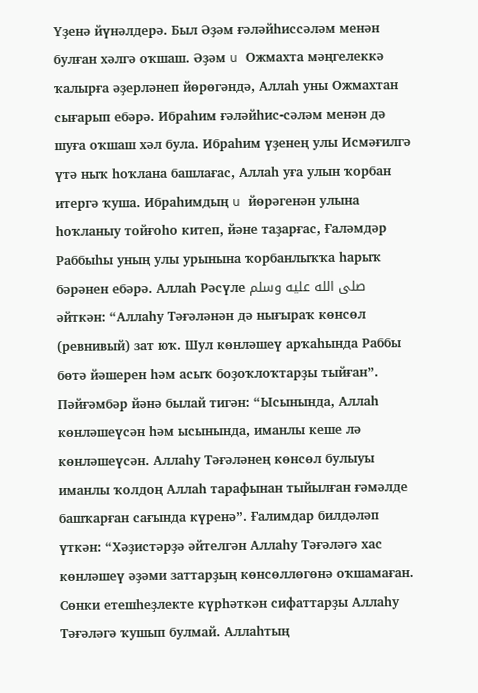Үҙенә йүнәлдерә. Был Әҙәм ғәләйһиссәләм менән булған хәлгә оҡшаш. Әҙәм u Ожмахта мәңгелеккә ҡалырға әҙерләнеп йөрөгәндә, Аллаһ уны Ожмахтан сығарып ебәрә. Ибраһим ғәләйһис-сәләм менән дә шуға оҡшаш хәл була. Ибраһим үҙенең улы Исмәғилгә үтә ныҡ һоҡлана башлағас, Аллаһ уға улын ҡорбан итергә ҡуша. Ибраһимдың u йөрәгенән улына һоҡланыу тойғоһо китеп, йәне таҙарғас, Ғаләмдәр Раббыһы уның улы урынына ҡорбанлыҡҡа һарыҡ бәрәнен ебәрә. Аллаһ Рәсүле صلى الله عليه وسلم әйткән: “Аллаһу Тәғәләнән дә нығыраҡ көнсөл (ревнивый) зат юҡ. Шул көнләшеү арҡаһында Раббы бөтә йәшерен һәм асыҡ боҙоҡлоҡтарҙы тыйған”. Пәйғәмбәр йәнә былай тигән: “Ысынында, Аллаһ көнләшеүсән һәм ысынында, иманлы кеше лә көнләшеүсән. Аллаһу Тәғәләнең көнсөл булыуы иманлы ҡолдоң Аллаһ тарафынан тыйылған ғәмәлде башҡарған сағында күренә”. Ғалимдар билдәләп үткән: “Хәҙистәрҙә әйтелгән Аллаһу Тәғәләгә хас көнләшеү әҙәми заттарҙың көнсөллөгөнә оҡшамаған. Сөнки етешһеҙлекте күрһәткән сифаттарҙы Аллаһу Тәғәләгә ҡушып булмай. Аллаһтың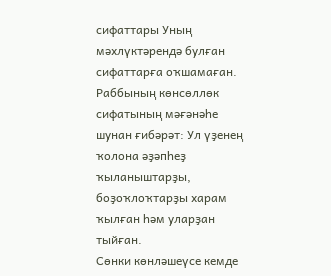сифаттары Уның мәхлүктәрендә булған сифаттарға оҡшамаған. Раббының көнсөллөк сифатының мәғәнәһе шунан ғибәрәт: Ул үҙенең ҡолона әҙәпһеҙ ҡыланыштарҙы, боҙоҡлоҡтарҙы харам ҡылған һәм уларҙан тыйған.
Сөнки көнләшеүсе кемде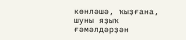көнләшә, ҡыҙғана, шуны яҙыҡ ғәмәлдәрҙән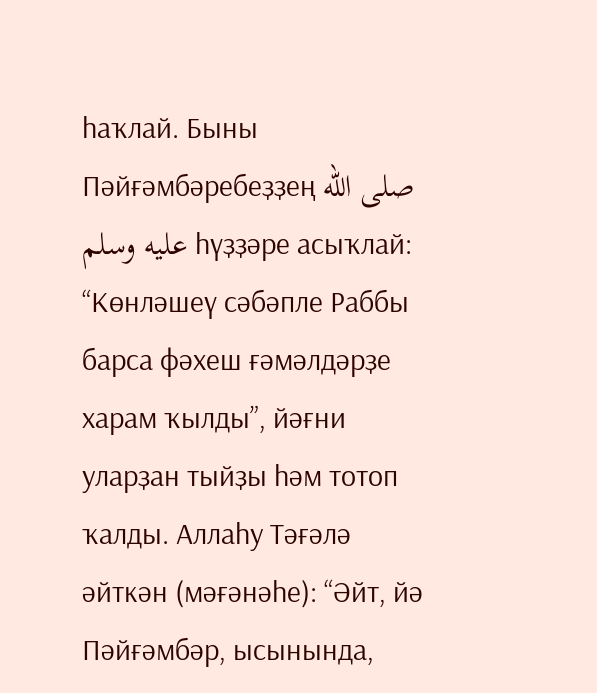һаҡлай. Быны Пәйғәмбәребеҙҙең صلى الله عليه وسلم һүҙҙәре асыҡлай: “Көнләшеү сәбәпле Раббы барса фәхеш ғәмәлдәрҙе харам ҡылды”, йәғни уларҙан тыйҙы һәм тотоп ҡалды. Аллаһу Тәғәлә әйткән (мәғәнәһе): “Әйт, йә Пәйғәмбәр, ысынында,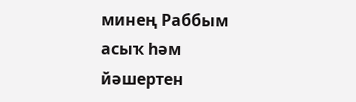минең Раббым асыҡ һәм йәшертен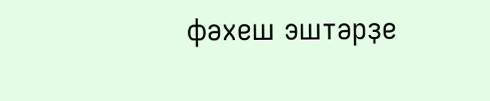фәхеш эштәрҙе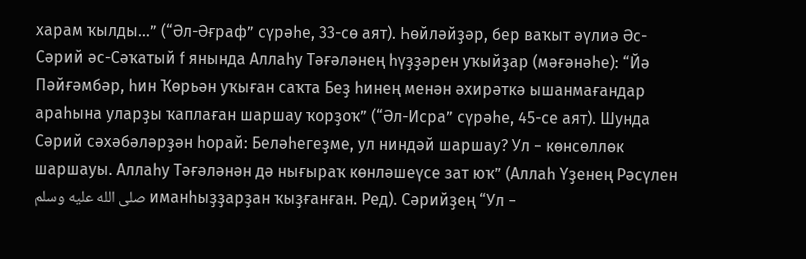харам ҡылды...” (“Әл-Әғраф” сүрәһе, 33-сө аят). Һөйләйҙәр, бер ваҡыт әүлиә Әс-Сәрий әс-Сәҡатый f янында Аллаһу Тәғәләнең һүҙҙәрен уҡыйҙар (мәғәнәһе): “Йә Пәйғәмбәр, һин Ҡөрьән уҡыған саҡта Беҙ һинең менән әхирәткә ышанмағандар араһына уларҙы ҡаплаған шаршау ҡорҙоҡ” (“Әл-Исра” сүрәһе, 45-се аят). Шунда Сәрий сәхәбәләрҙән һорай: Беләһегеҙме, ул ниндәй шаршау? Ул − көнсөллөк шаршауы. Аллаһу Тәғәләнән дә нығыраҡ көнләшеүсе зат юҡ” (Аллаһ Үҙенең Рәсүлен صلى الله عليه وسلم иманһыҙҙарҙан ҡыҙғанған. Ред). Сәрийҙең “Ул −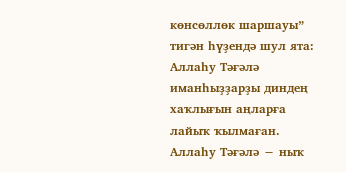көнсөллөк шаршауы” тигән һүҙендә шул ята: Аллаһу Тәғәлә иманһыҙҙарҙы диндең хаҡлығын аңларға лайыҡ ҡылмаған.
Аллаһу Тәғәлә − ныҡ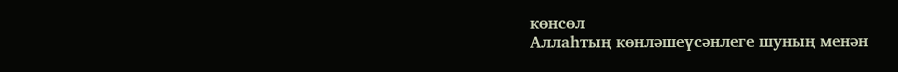көнсөл
Аллаһтың көнләшеүсәнлеге шуның менән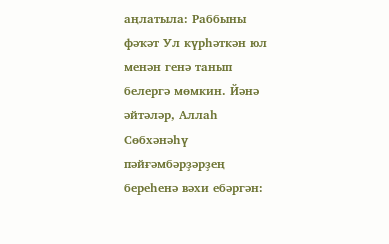аңлатыла: Раббыны фәҡәт Ул күрһәткән юл менән генә танып белергә мөмкин. Йәнә әйтәләр, Аллаһ Сөбхәнәһү пәйғәмбәрҙәрҙең береһенә вәхи ебәргән: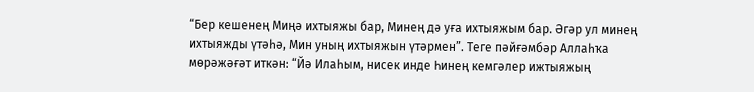“Бер кешенең Миңә ихтыяжы бар, Минең дә уға ихтыяжым бар. Әгәр ул минең ихтыяжды үтәһә, Мин уның ихтыяжын үтәрмен”. Теге пәйғәмбәр Аллаһҡа мөрәжәғәт иткән: “Йә Илаһым, нисек инде Һинең кемгәлер ижтыяжың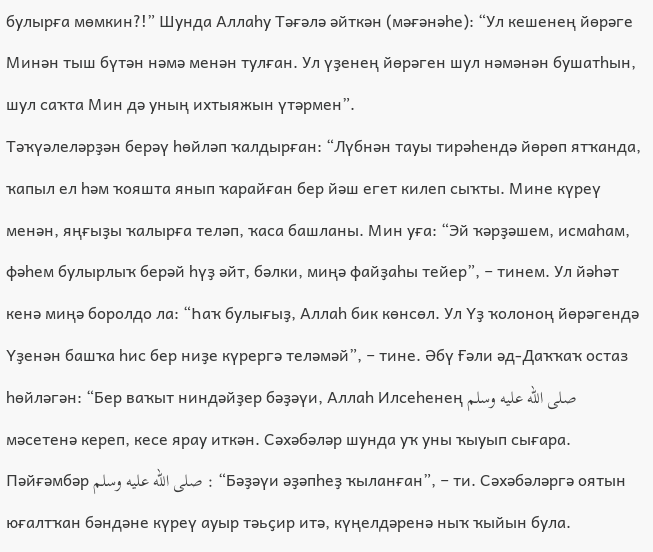булырға мөмкин?!” Шунда Аллаһу Тәғәлә әйткән (мәғәнәһе): “Ул кешенең йөрәге Минән тыш бүтән нәмә менән тулған. Ул үҙенең йөрәген шул нәмәнән бушатһын, шул саҡта Мин дә уның ихтыяжын үтәрмен”.
Тәҡүәлеләрҙән берәү һөйләп ҡалдырған: “Лүбнән тауы тирәһендә йөрөп ятҡанда, ҡапыл ел һәм ҡояшта янып ҡарайған бер йәш егет килеп сыҡты. Мине күреү менән, яңғыҙы ҡалырға теләп, ҡаса башланы. Мин уға: “Эй ҡәрҙәшем, исмаһам, фәһем булырлыҡ берәй һүҙ әйт, бәлки, миңә файҙаһы тейер”, − тинем. Ул йәһәт кенә миңә боролдо ла: “Һаҡ булығыҙ, Аллаһ бик көнсөл. Ул Үҙ ҡолоноң йөрәгендә Үҙенән башҡа һис бер ниҙе күрергә теләмәй”, − тине. Әбү Ғәли әд-Даҡҡаҡ остаз һөйләгән: “Бер ваҡыт ниндәйҙер бәҙәүи, Аллаһ Илсеһенең صلى الله عليه وسلم мәсетенә кереп, кесе ярау иткән. Сәхәбәләр шунда уҡ уны ҡыуып сығара. Пәйғәмбәр صلى الله عليه وسلم : “Бәҙәүи әҙәпһеҙ ҡыланған”, − ти. Сәхәбәләргә оятын юғалтҡан бәндәне күреү ауыр тәьҫир итә, күңелдәренә ныҡ ҡыйын була.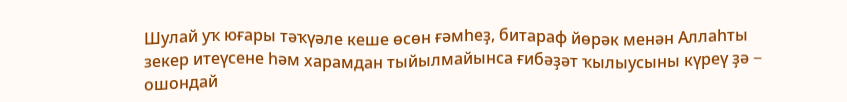Шулай уҡ юғары тәҡүәле кеше өсөн ғәмһеҙ, битараф йөрәк менән Аллаһты зекер итеүсене һәм харамдан тыйылмайынса ғибәҙәт ҡылыусыны күреү ҙә − ошондай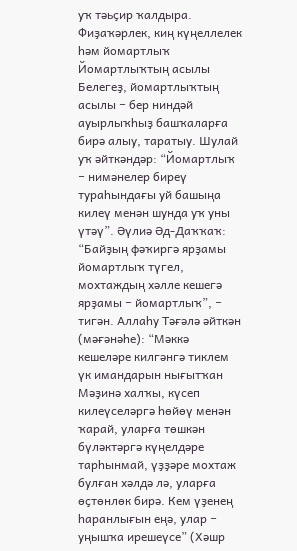уҡ тәьҫир ҡалдыра.
Фиҙаҡәрлек, киң күңеллелек һәм йомартлыҡ
Йомартлыҡтың асылы
Белегеҙ, йомартлыҡтың асылы − бер ниндәй ауырлыҡһыҙ башҡаларға бирә алыу, таратыу. Шулай уҡ әйткәндәр: “Йомартлыҡ − нимәнелер биреү тураһындағы уй башыңа килеү менән шунда уҡ уны үтәү”. Әүлиә Әд-Даҡҡаҡ: “Байҙың фәҡиргә ярҙамы йомартлыҡ түгел, мохтаждың хәлле кешегә ярҙамы − йомартлыҡ”, − тигән. Аллаһу Тәғәлә әйткән (мәғәнәһе): “Мәккә кешеләре килгәнгә тиклем үк имандарын нығытҡан Мәҙинә халҡы, күсеп килеүселәргә һөйөү менән ҡарай, уларға төшкән бүләктәргә күңелдәре тарһынмай, үҙҙәре мохтаж булған хәлдә лә, уларға өҫтөнлөк бирә. Кем үҙенең һаранлығын еңә, улар − уңышҡа ирешеүсе” (Хәшр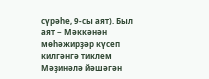сүрәһе, 9-сы аят). Был аят − Мәккәнән мөһәжирҙәр күсеп килгәнгә тиклем Мәҙинәлә йәшәгән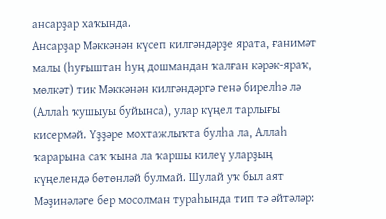ансарҙар хаҡында.
Ансарҙар Мәккәнән күсеп килгәндәрҙе ярата, ғанимәт малы (һуғыштан һуң дошмандан ҡалған кәрәк-яраҡ, мөлкәт) тик Мәккәнән килгәндәргә генә бирелһә лә (Аллаһ ҡушыуы буйынса), улар күңел тарлығы кисермәй. Үҙҙәре мохтажлыҡта булһа ла, Аллаһ ҡарарына саҡ ҡына ла ҡаршы килеү уларҙың күңелендә бөтөнләй булмай. Шулай уҡ был аят Мәҙинәләге бер мосолман тураһында тип тә әйтәләр: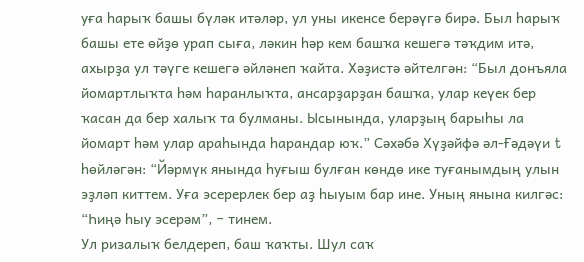уға һарыҡ башы бүләк итәләр, ул уны икенсе берәүгә бирә. Был һарыҡ башы ете өйҙө урап сыға, ләкин һәр кем башҡа кешегә тәҡдим итә, ахырҙа ул тәүге кешегә әйләнеп ҡайта. Хәҙистә әйтелгән: “Был донъяла йомартлыҡта һәм һаранлыҡта, ансарҙарҙан башҡа, улар кеүек бер ҡасан да бер халыҡ та булманы. Ысынында, уларҙың барыһы ла йомарт һәм улар араһында һарандар юҡ.” Сәхәбә Хүҙәйфә әл-Ғәдәүи t һөйләгән: “Йәрмүк янында һуғыш булған көндө ике туғанымдың улын эҙләп киттем. Уға эсерерлек бер аҙ һыуым бар ине. Уның янына килгәс: “Һиңә һыу эсерәм”, − тинем.
Ул ризалыҡ белдереп, баш ҡаҡты. Шул саҡ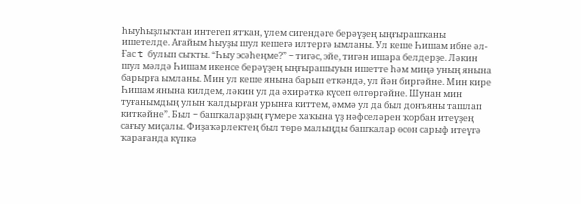һыуһыҙлыҡтан интегеп ятҡан, үлем сигендәге берәүҙең ыңғырашҡаны ишетелде. Ағайым һыуҙы шул кешегә илтергә ымланы. Ул кеше Һишам ибне әл-Ғас t булып сыҡты. “Һыу эсәһеңме?” − тигәс, эйе, тигән ишара белдерҙе. Ләкин шул мәлдә Һишам икенсе берәүҙең ыңғырашыуын ишетте һәм миңә уның янына барырға ымланы. Мин ул кеше янына барып еткәндә, ул йән биргәйне. Мин кире Һишам янына килдем, ләкин ул да әхирәткә күсеп өлгөргәйне. Шунан мин туғанымдың улын ҡалдырған урынға киттем, әммә ул да был донъяны ташлап киткәйне”. Был − башҡаларҙың ғүмере хаҡына үҙ нәфселәрен ҡорбан итеүҙең сағыу миҫалы. Фиҙаҡәрлектең был төрө малыңды башҡалар өсөн сарыф итеүгә ҡарағанда күпкә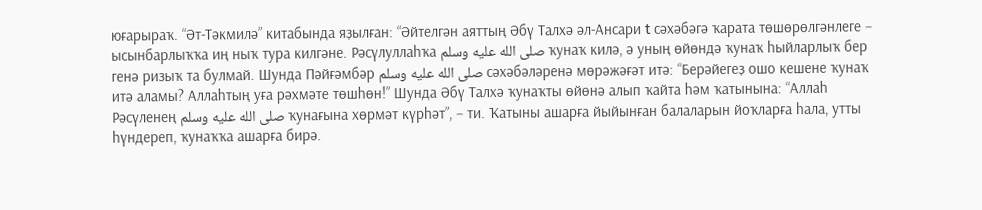юғарыраҡ. “Әт-Тәкмилә” китабында яҙылған: “Әйтелгән аяттың Әбү Талхә әл-Ансари t сәхәбәгә ҡарата төшөрөлгәнлеге − ысынбарлыҡҡа иң ныҡ тура килгәне. Рәсүлуллаһҡа صلى الله عليه وسلم ҡунаҡ килә, ә уның өйөндә ҡунаҡ һыйларлыҡ бер генә ризыҡ та булмай. Шунда Пәйғәмбәр صلى الله عليه وسلم сәхәбәләренә мөрәжәғәт итә: “Берәйегеҙ ошо кешене ҡунаҡ итә аламы? Аллаһтың уға рәхмәте төшһөн!” Шунда Әбү Талхә ҡунаҡты өйөнә алып ҡайта һәм ҡатынына: “Аллаһ Рәсүленең صلى الله عليه وسلم ҡунағына хөрмәт күрһәт”, − ти. Ҡатыны ашарға йыйынған балаларын йоҡларға һала, утты һүндереп, ҡунаҡҡа ашарға бирә.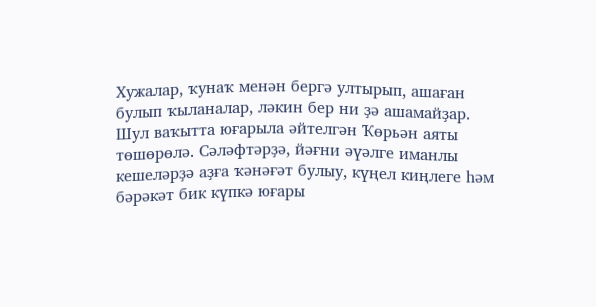Хужалар, ҡунаҡ менән бергә ултырып, ашаған булып ҡыланалар, ләкин бер ни ҙә ашамайҙар. Шул ваҡытта юғарыла әйтелгән Ҡөрьән аяты төшөрөлә. Сәләфтәрҙә, йәғни әүәлге иманлы кешеләрҙә аҙға ҡәнәғәт булыу, күңел киңлеге һәм бәрәкәт бик күпкә юғары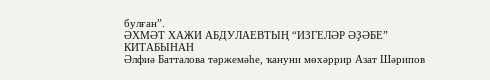булған”.
ӘХМӘТ ХАЖИ АБДУЛАЕВТЫҢ “ИЗГЕЛӘР ӘҘӘБЕ” КИТАБЫНАН
Әлфиә Батталова тәржемәһе, ҡануни мөхәррир Азат Шәрипов